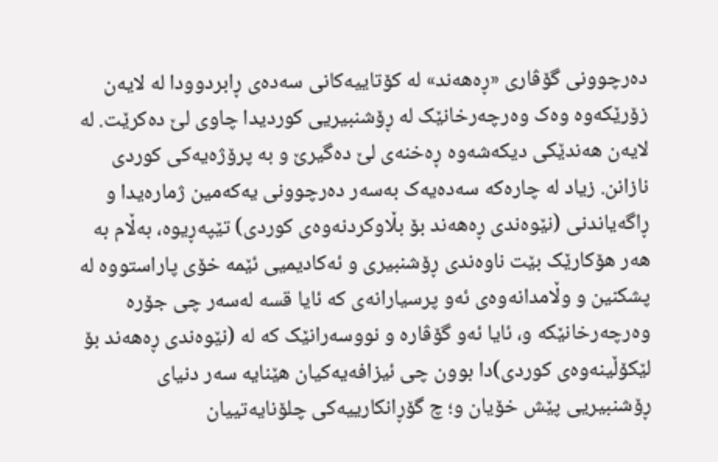دەرچوونی گۆڤاری «ڕەهەند» لە کۆتاییەکانی سەدەی ڕابردوودا لە لایەن زۆرێکەوە وەک وەرچەرخانێک لە ڕۆشنبیریی کوردیدا چاوی لێ دەکرێت. لە لایەن هەندێکی دیکەشەوە ڕەخنەی لێ دەگیرێ و بە پرۆژەیەکی کوردی نازانن. زیاد لە چارەکە سەدەیەک بەسەر دەرچوونی یەکەمین ژمارەیدا و ڕاگەیاندنی (نێوەندی ڕەهەند بۆ بڵاوکردنەوەی کوردی) تێپەڕیوە، بەڵام بە هەر هۆکارێک بێت ناوەندی ڕۆشنبیری و ئەکادیمیی ئێمە خۆی پاراستووە لە پشکنین و وڵامدانەوەی ئەو پرسیارانەی کە ئایا قسە لەسەر چی جۆرە وەرچەرخانێكە و، ئایا ئەو گۆڤارە و نووسەرانێک کە لە (نێوەندی ڕەهەند بۆ لێکۆڵینەوەی کوردی)دا بوون چی ئیزافەیەکیان هێنایە سەر دنیای ڕۆشنبیریی پێش خۆیان و؛ چ گۆڕانکارییەکی چلۆنایەتییان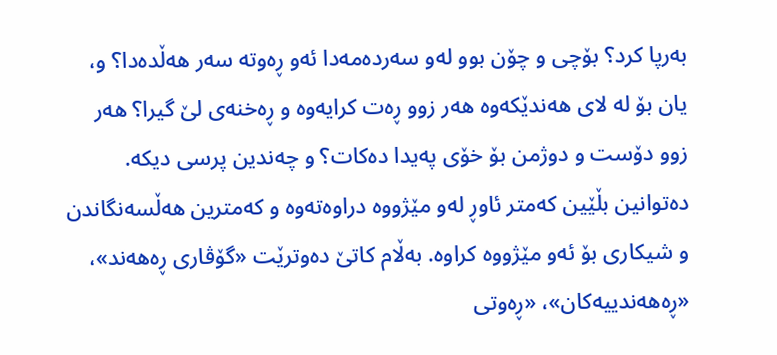بەرپا کرد؟ بۆچی و چۆن بوو لەو سەردەمەدا ئەو ڕەوتە سەر هەڵدەدا؟ و، یان بۆ لە لای هەندێکەوە هەر زوو ڕەت کرایەوە و ڕەخنەی لێ گیرا؟ هەر زوو دۆست و دوژمن بۆ خۆی پەیدا دەکات؟ و چەندین پرسی دیکە. دەتوانین بڵێین کەمتر ئاوڕ لەو مێژووە دراوەتەوە و کەمترین هەڵسەنگاندن و شیکاری بۆ ئەو مێژووە کراوە. بەڵام کاتێ دەوترێت «گۆڤاری ڕەهەند»، «ڕەهەندییەکان»، «ڕەوتی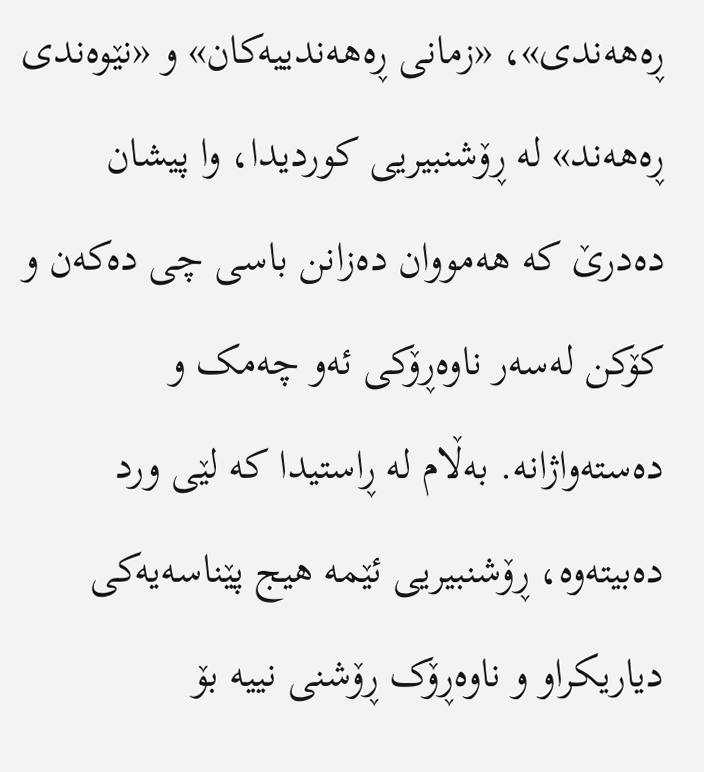ڕەهەندی»، «زمانی ڕەهەندییەکان» و «نێوەندی ڕەهەند» لە ڕۆشنبیریی کوردیدا، وا پیشان دەدرێ کە هەمووان دەزانن باسی چی دەکەن و کۆکن لەسەر ناوەڕۆکی ئەو چەمک و دەستەواژانە. بەڵام لە ڕاستیدا کە لێی ورد دەبیتەوە، ڕۆشنبیریی ئێمە هیج پێناسەیەکی دیاریکراو و ناوەڕۆک ڕۆشنی نییە بۆ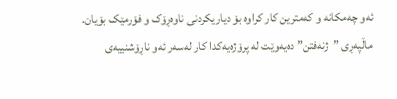ئەو چەمکانە و کەمترین کار کراوە بۆ دیاریکردنی ناوەڕۆک و فۆرمێک بۆیان.
ماڵپەڕی ”ژنەفتن” دەیەوێت لە پرۆژەیەکدا کار لەسەر ئەو ناڕۆشنییەی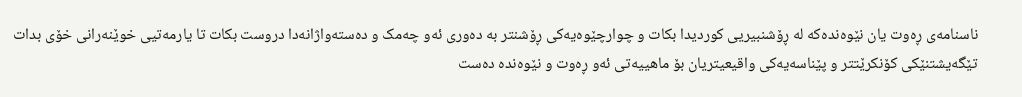ناسنامەی ڕەوت یان نێوەندەکە لە ڕۆشنبیریی کوردیدا بکات و چوارچێوەیەکی ڕۆشنتر بە دەوری ئەو چەمک و دەستەواژانەدا دروست بکات تا یارمەتیی خوێنەرانی خۆی بدات تێگەیشتنێکی کۆنکرێتتر و پێناسەیەکی واقیعیتریان بۆ ماهییەتی ئەو ڕەوت و نێوەندە دەست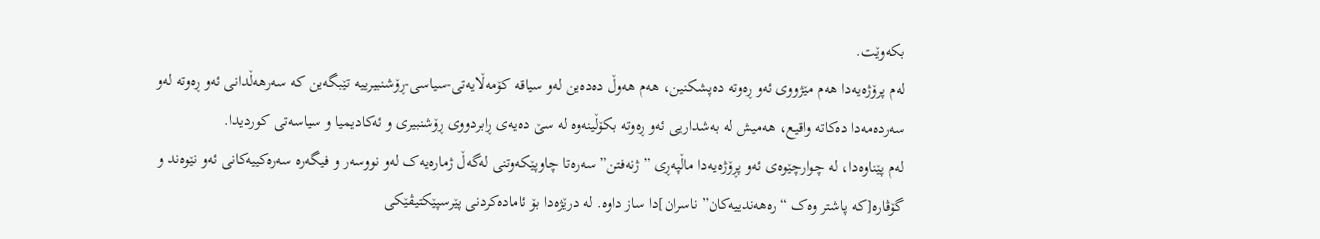بکەوێت.
لەم پرۆژەیەدا هەم مێژووی ئەو ڕەوتە دەپشکنین، هەم هەوڵ دەدەین لەو سیاقە کۆمەڵایەتی-سیاسی-ڕۆشنبیرییە تێبگەین کە سەرهەڵدانی ئەو ڕەوتە لەو سەردەمەدا دەکاتە واقیع، هەمیش لە بەشداریی ئەو ڕەوتە بکۆڵینەوە لە سێ دەیەی ڕابردووی ڕۆشنبیری و ئەکادیمیا و سیاسەتی کوردیدا.
لەم پێناوەدا، لە چوارچێوەی ئەو پڕۆژەیەدا ماڵپەڕی ”ژنەفتن” سەرەتا چاوپێکەوتنی لەگەڵ ژمارەیەک لەو نووسەر و فیگەرە سەرەکییەکانی ئەو نێوەند و گۆڤارە[کە پاشتر وەک “رەهەندییەکان” ناسران]دا ساز داوە. لە درێژەدا بۆ ئامادەکردنی پێرسپێکتیڤێکی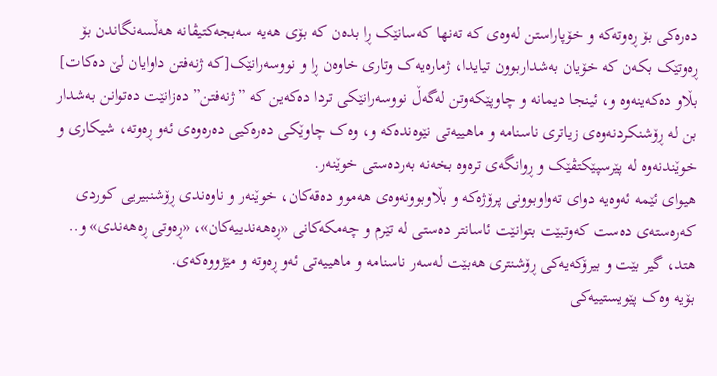دەرەکی بۆ ڕەوتەکە و خۆپاراستن لەوەی کە تەنها کەسانێک ڕا بدەن کە بۆی هەیە سەبجەکتیڤانە هەڵسەنگاندن بۆ ڕەوتێک بکەن کە خۆیان بەشداربوون تیایدا، ژمارەیەک وتاری خاوەن ڕا و نووسەرانێک[کە ژنەفتن داوایان لێ دەکات] بڵاو دەکەینەوە و، ئینجا دیمانە و چاوپێکەوتن لەگەڵ نووسەرانێکی تردا دەکەین کە ”ژنەفتن” دەزانێت دەتوانن بەشدار بن لە ڕۆشنکردنەوەی زیاتری ناسنامە و ماهییەتی نێوەندەکە و، وەک چاوێکی دەرەکیی دەرەوەی ئەو ڕەوتە، شیکاری و خوێندنەوە لە پێرسپێکتڤێک و ڕوانگەی ترەوە بخەنە بەردەستی خوێنەر.
هیوای ئێمە ئەوەیە دوای تەواوبوونی پرۆژەکە و بڵاوبوونەوەی هەموو دەقەکان، خوێنەر و ناوەندی ڕۆشنبیریی کوردی کەرەستەی دەست کەوتبێت بتوانێت ئاسانتر دەستی لە تێرم و چەمکەکانی «ڕەهەندییەکان»، «ڕەوتی ڕەهەندی» و.. هتد، گیر بێت و بیرۆکەیەکی ڕۆشنتری هەبێت لەسەر ناسنامە و ماهییەتی ئەو ڕەوتە و مێژووەکەی.
بۆیە وەک پێویستییەکی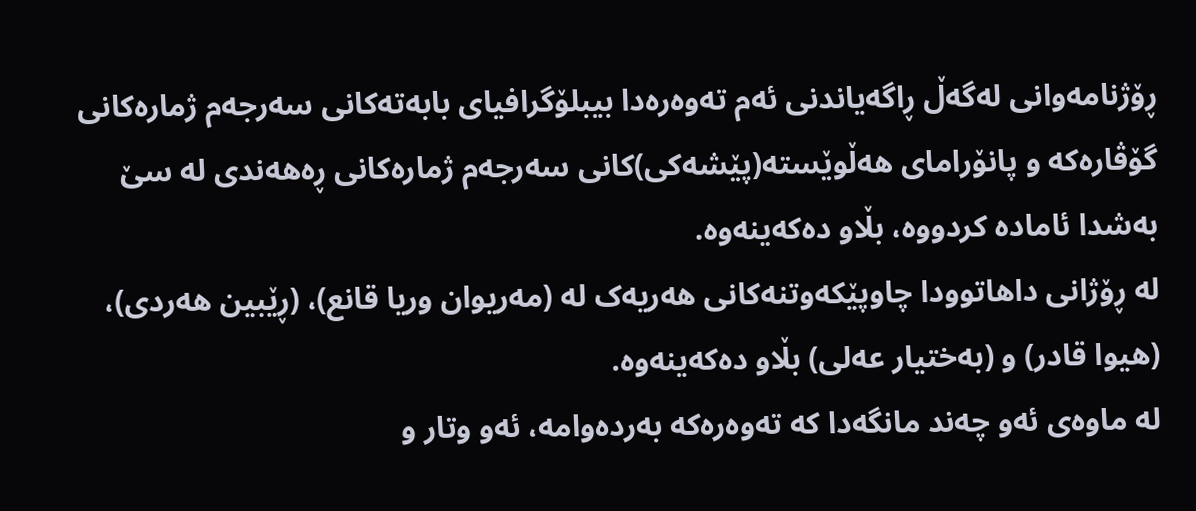ڕۆژنامەوانی لەگەڵ ڕاگەیاندنی ئەم تەوەرەدا بیبلۆگرافیای بابەتەکانی سەرجەم ژمارەکانی گۆڤارەکە و پانۆرامای هەڵوێستە(پێشەکی)کانی سەرجەم ژمارەکانی ڕەهەندی لە سێ بەشدا ئامادە کردووە، بڵاو دەکەینەوە.
لە ڕۆژانی داهاتوودا چاوپێکەوتنەکانی هەریەک لە (مەریوان وریا قانع)، (ڕێبین هەردی)، (هیوا قادر) و (بەختیار عەلی) بڵاو دەکەینەوە.
لە ماوەی ئەو چەند مانگەدا کە تەوەرەکە بەردەوامە، ئەو وتار و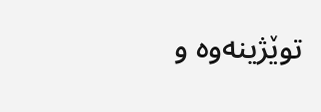توێژینەوە و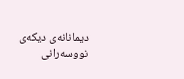دیمانانەی دیکەی نووسەرانی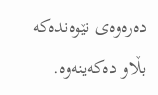دەرەوەی نێوەندەکە بڵاو دەکەینەوە.